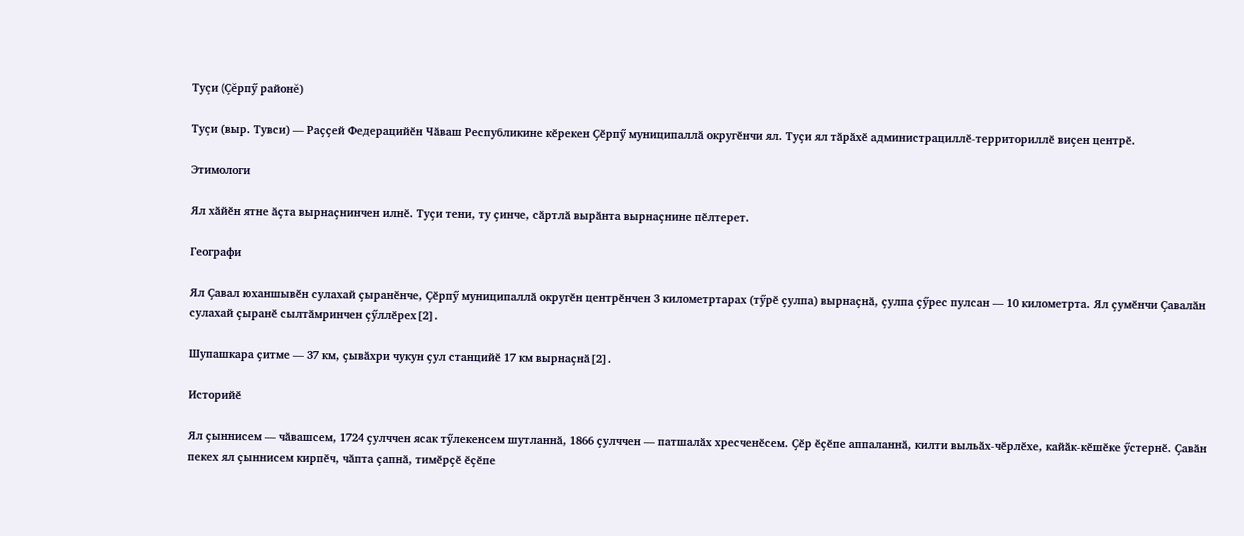Туçи (Çĕрпӳ районĕ)

Туçи (выр. Тувси) — Раҫҫей Федерацийӗн Чӑваш Республикине кӗрекен Ҫӗрпӳ муниципаллӑ округӗнчи ял. Туҫи ял тӑрӑхӗ администрациллӗ-территориллӗ виҫен центрӗ.

Этимологи

Ял хӑйӗн ятне ӑҫта вырнаҫнинчен илнӗ. Туҫи тени, ту ҫинче, сӑртлӑ вырӑнта вырнаҫнине пӗлтерет.

Географи

Ял Ҫавал юханшывӗн сулахай ҫыранӗнче, Ҫӗрпӳ муниципаллӑ округӗн центрӗнчен 3 километртарах (тӳрӗ ҫулпа) вырнаҫнӑ, ҫулпа ҫӳрес пулсан — 10 километрта. Ял ҫумӗнчи Ҫавалӑн сулахай ҫыранӗ сылтӑмринчен ҫӳллӗрех[2].

Шупашкара ҫитме — 37 км, ҫывӑхри чукун ҫул станцийӗ 17 км вырнаҫнӑ[2].

Историйӗ

Ял ҫыннисем — чӑвашсем, 1724 ҫулччен ясак тӳлекенсем шутланнӑ, 1866 ҫулччен — патшалӑх хресченӗсем. Ҫӗр ӗҫӗпе аппаланнӑ, килти выльӑх-чӗрлӗхе, кайӑк-кӗшӗке ӳстернӗ. Ҫавӑн пекех ял ҫыннисем кирпӗч, чӑпта ҫапнӑ, тимӗрҫӗ ӗҫӗпе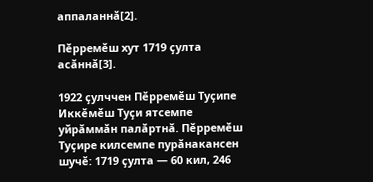аппаланнӑ[2].

Пӗрремӗш хут 1719 ҫулта асӑннӑ[3].

1922 ҫулччен Пӗрремӗш Туҫипе Иккӗмӗш Туҫи ятсемпе уйрӑммӑн палӑртнӑ. Пӗрремӗш Туҫире килсемпе пурӑнакансен шучӗ: 1719 ҫулта — 60 кил, 246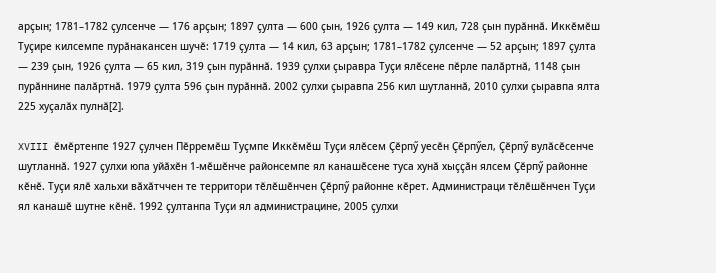арҫын; 1781–1782 ҫулсенче — 176 арҫын; 1897 ҫулта — 600 ҫын, 1926 ҫулта — 149 кил, 728 ҫын пурӑннӑ. Иккӗмӗш Туҫире килсемпе пурӑнакансен шучӗ: 1719 ҫулта — 14 кил, 63 арҫын; 1781–1782 ҫулсенче — 52 арҫын; 1897 ҫулта — 239 ҫын, 1926 ҫулта — 65 кил, 319 ҫын пурӑннӑ. 1939 ҫулхи ҫыравра Туҫи ялӗсене пӗрле палӑртнӑ, 1148 ҫын пурӑннине палӑртнӑ. 1979 ҫулта 596 ҫын пурӑннӑ. 2002 ҫулхи ҫыравпа 256 кил шутланнӑ, 2010 ҫулхи ҫыравпа ялта 225 хуҫалӑх пулнӑ[2].

XVIII ӗмӗртенпе 1927 ҫулчен Пӗрремӗш Туҫмпе Иккӗмӗш Туҫи ялӗсем Ҫӗрпӳ уесӗн Ҫӗрпӳел, Ҫӗрпӳ вулӑсӗсенче шутланнӑ. 1927 ҫулхи юпа уйӑхӗн 1-мӗшӗнче районсемпе ял канашӗсене туса хунӑ хыҫҫӑн ялсем Ҫӗрпӳ районне кӗнӗ. Туҫи ялӗ хальхи вӑхӑтччен те территори тӗлӗшӗнчен Ҫӗрпӳ районне кӗрет. Администраци тӗлӗшӗнчен Туҫи ял канашӗ шутне кӗнӗ. 1992 ҫултанпа Туҫи ял администрацине, 2005 ҫулхи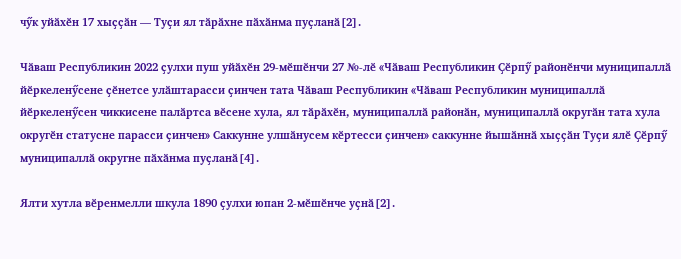чӳк уйӑхӗн 17 хыҫҫӑн — Туҫи ял тӑрӑхне пӑхӑнма пуҫланӑ[2].

Чӑваш Республикин 2022 ҫулхи пуш уйӑхӗн 29-мӗшӗнчи 27 №-лӗ «Чӑваш Республикин Ҫӗрпӳ районӗнчи муниципаллӑ йӗркеленӳсене ҫӗнетсе улӑштарасси ҫинчен тата Чӑваш Республикин «Чӑваш Республикин муниципаллӑ йӗркеленӳсен чиккисене палӑртса вӗсене хула, ял тӑрӑхӗн, муниципаллӑ районӑн, муниципаллӑ округӑн тата хула округӗн статусне парасси ҫинчен» Саккунне улшӑнусем кӗртесси ҫинчен» саккунне йышӑннӑ хыҫҫӑн Туҫи ялӗ Ҫӗрпӳ муниципаллӑ округне пӑхӑнма пуҫланӑ[4].

Ялти хутла вӗренмелли шкула 1890 ҫулхи юпан 2-мӗшӗнче уҫнӑ[2].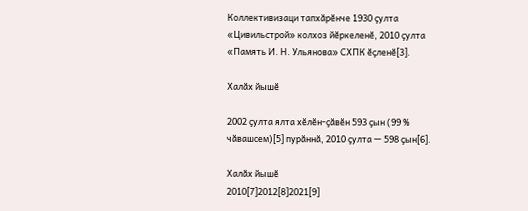Коллективизаци тапхӑрӗнче 1930 ҫулта «Цивильстрой» колхоз йӗркеленӗ, 2010 ҫулта «Память И. Н. Ульянова» СХПК ӗҫленӗ[3].

Халӑх йышӗ

2002 ҫулта ялта хӗлӗн-ҫӑвӗн 593 ҫын (99 % чӑвашсем)[5] пурӑннӑ, 2010 ҫулта — 598 ҫын[6].

Халӑх йышӗ
2010[7]2012[8]2021[9]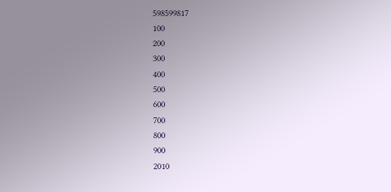598599817
100
200
300
400
500
600
700
800
900
2010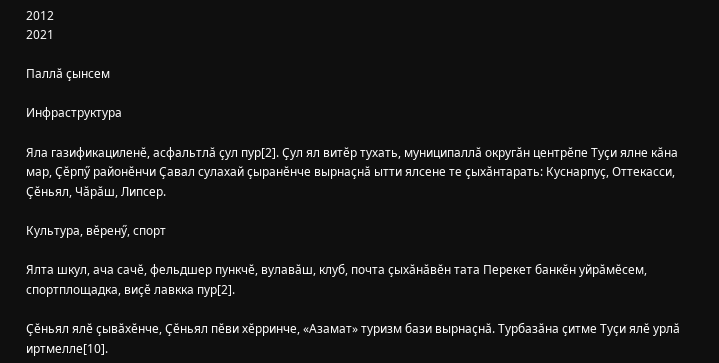2012
2021

Паллӑ ҫынсем

Инфраструктура

Яла газификациленӗ, асфальтлӑ ҫул пур[2]. Ҫул ял витӗр тухать, муниципаллӑ округӑн центрӗпе Туҫи ялне кӑна мар, Ҫӗрпӳ районӗнчи Ҫавал сулахай ҫыранӗнче вырнаҫнӑ ытти ялсене те ҫыхӑнтарать: Куснарпуҫ, Оттекасси, Ҫӗньял, Чӑрӑш, Липсер.

Культура, вӗренӳ, спорт

Ялта шкул, ача сачӗ, фельдшер пункчӗ, вулавӑш, клуб, почта ҫыхӑнӑвӗн тата Перекет банкӗн уйрӑмӗсем, спортплощадка, виҫӗ лавкка пур[2].

Ҫӗньял ялӗ ҫывӑхӗнче, Ҫӗньял пӗви хӗрринче, «Азамат» туризм бази вырнаҫнӑ. Турбазӑна ҫитме Туҫи ялӗ урлӑ иртмелле[10].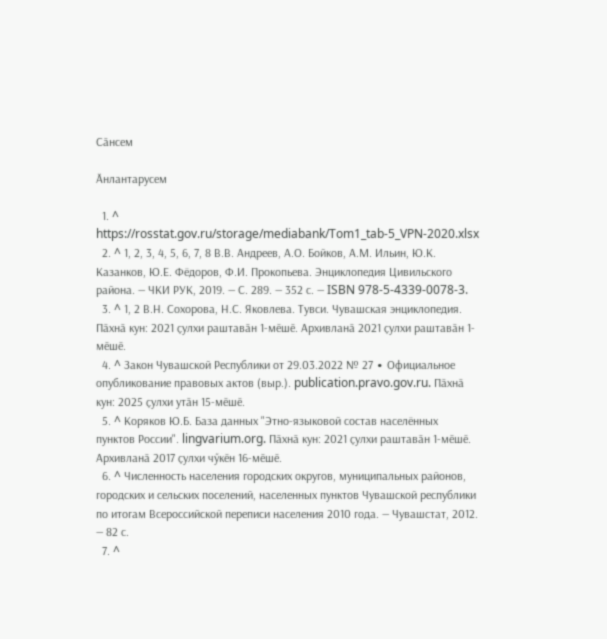Сӑнсем

Ӑнлантарусем

  1. ^ https://rosstat.gov.ru/storage/mediabank/Tom1_tab-5_VPN-2020.xlsx
  2. ^ 1, 2, 3, 4, 5, 6, 7, 8 В.В. Андреев, А.О. Бойков, А.М. Ильин, Ю.К. Казанков, Ю.Е. Фёдоров, Ф.И. Прокопьева. Энциклопедия Цивильского района. — ЧКИ РУК, 2019. — С. 289. — 352 с. — ISBN 978-5-4339-0078-3.
  3. ^ 1, 2 В.Н. Сохорова, Н.С. Яковлева. Тувси. Чувашская энциклопедия. Пӑхнӑ кун: 2021 ҫулхи раштавӑн 1-мӗшӗ. Архивланӑ 2021 ҫулхи раштавӑн 1-мӗшӗ.
  4. ^ Закон Чувашской Республики от 29.03.2022 № 27 ∙ Официальное опубликование правовых актов (выр.). publication.pravo.gov.ru. Пӑхнӑ кун: 2025 ҫулхи утӑн 15-мӗшӗ.
  5. ^ Коряков Ю.Б. База данных "Этно-языковой состав населённых пунктов России". lingvarium.org. Пӑхнӑ кун: 2021 ҫулхи раштавӑн 1-мӗшӗ. Архивланӑ 2017 ҫулхи чӳкӗн 16-мӗшӗ.
  6. ^ Численность населения городских округов, муниципальных районов, городских и сельских поселений, населенных пунктов Чувашской республики по итогам Всероссийской переписи населения 2010 года. — Чувашстат, 2012. — 82 с.
  7. ^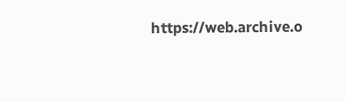https://web.archive.o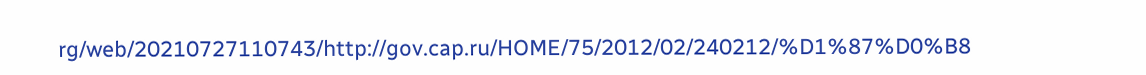rg/web/20210727110743/http://gov.cap.ru/HOME/75/2012/02/240212/%D1%87%D0%B8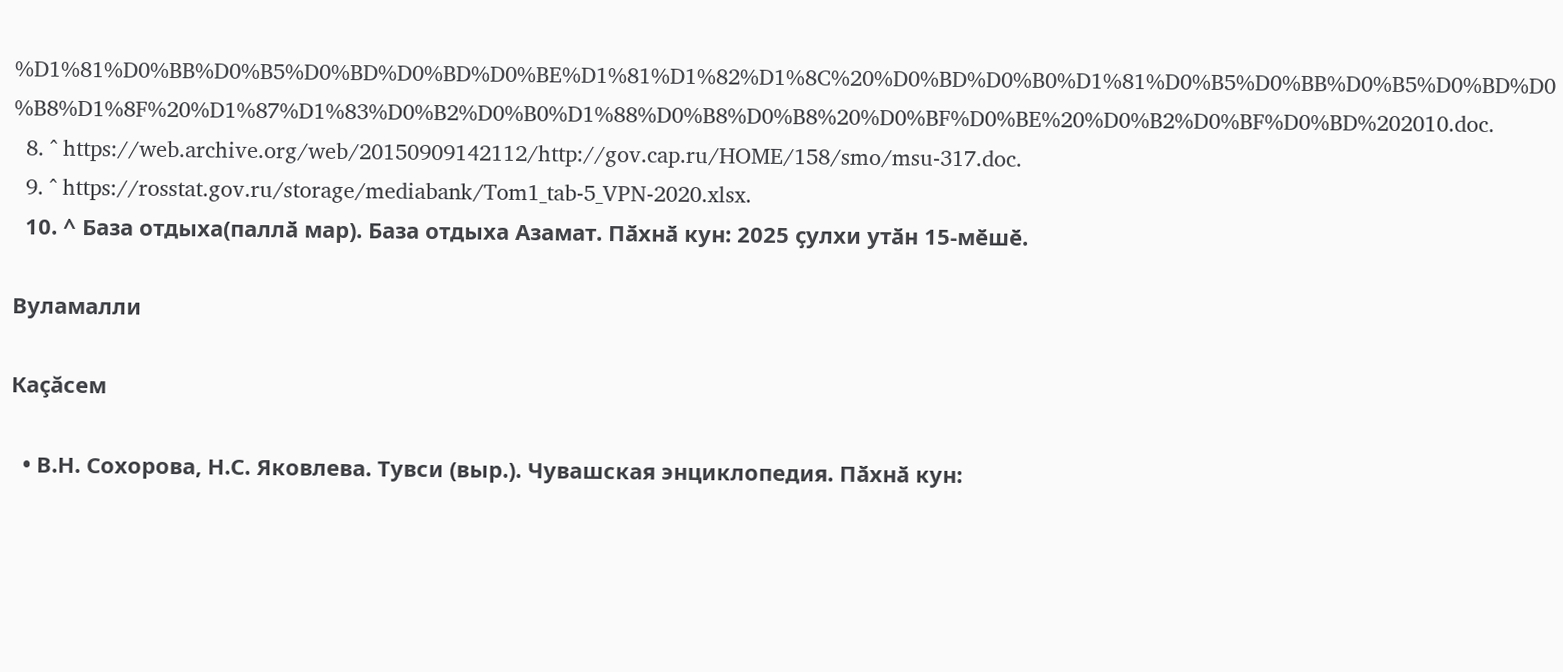%D1%81%D0%BB%D0%B5%D0%BD%D0%BD%D0%BE%D1%81%D1%82%D1%8C%20%D0%BD%D0%B0%D1%81%D0%B5%D0%BB%D0%B5%D0%BD%D0%B8%D1%8F%20%D1%87%D1%83%D0%B2%D0%B0%D1%88%D0%B8%D0%B8%20%D0%BF%D0%BE%20%D0%B2%D0%BF%D0%BD%202010.doc.
  8. ^ https://web.archive.org/web/20150909142112/http://gov.cap.ru/HOME/158/smo/msu-317.doc.
  9. ^ https://rosstat.gov.ru/storage/mediabank/Tom1_tab-5_VPN-2020.xlsx.
  10. ^ База отдыха(паллӑ мар). База отдыха Азамат. Пӑхнӑ кун: 2025 ҫулхи утӑн 15-мӗшӗ.

Вуламалли

Каçăсем

  • В.Н. Сохорова, Н.С. Яковлева. Тувси (выр.). Чувашская энциклопедия. Пӑхнӑ кун: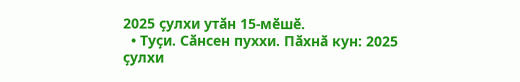2025 ҫулхи утӑн 15-мӗшӗ.
  • Туҫи. Сӑнсен пуххи. Пӑхнӑ кун: 2025 ҫулхи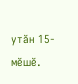утӑн 15-мӗшӗ.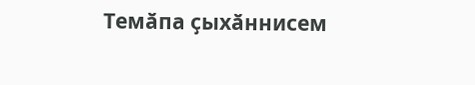Темӑпа ҫыхӑннисем